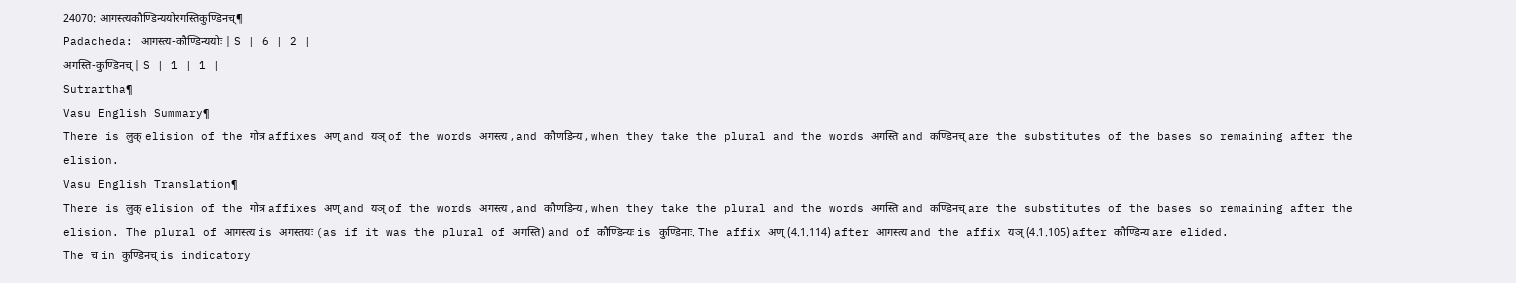24070: आगस्त्यकौण्डिन्ययोरगस्तिकुण्डिनच्¶
Padacheda: आगस्त्य-कौण्डिन्ययोः | S | 6 | 2 |
अगस्ति-कुण्डिनच् | S | 1 | 1 |
Sutrartha¶
Vasu English Summary¶
There is लुक् elision of the गोत्र affixes अण् and यञ् of the words अगस्त्य , and कौणडिन्य , when they take the plural and the words अगस्ति and कण्डिनच् are the substitutes of the bases so remaining after the elision.
Vasu English Translation¶
There is लुक् elision of the गोत्र affixes अण् and यञ् of the words अगस्त्य , and कौणडिन्य , when they take the plural and the words अगस्ति and कण्डिनच् are the substitutes of the bases so remaining after the elision. The plural of आगस्त्य is अगस्तयः (as if it was the plural of अगस्ति) and of कौण्डिन्यः is कुण्डिनाः. The affix अण् (4.1.114) after आगस्त्य and the affix यञ् (4.1.105) after कौण्डिन्य are elided.
The च in कुण्डिनच् is indicatory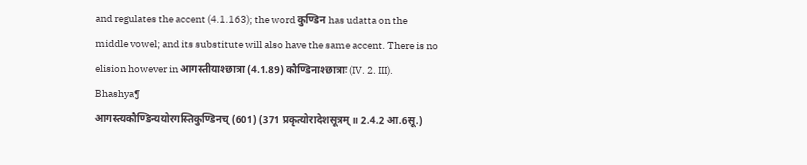and regulates the accent (4.1.163); the word कुण्डिन has udatta on the middle vowel; and its substitute will also have the same accent. There is no elision however in आगस्तीयाश्छात्रा (4.1.89) कौण्डिनाश्छात्राः (IV. 2. III).
Bhashya¶
आगस्त्यकौण्डिन्ययोरगस्तिकुण्डिनच् (601) (371 प्रकृत्योरादेशसूत्रम् ॥ 2.4.2 आ.6सू.)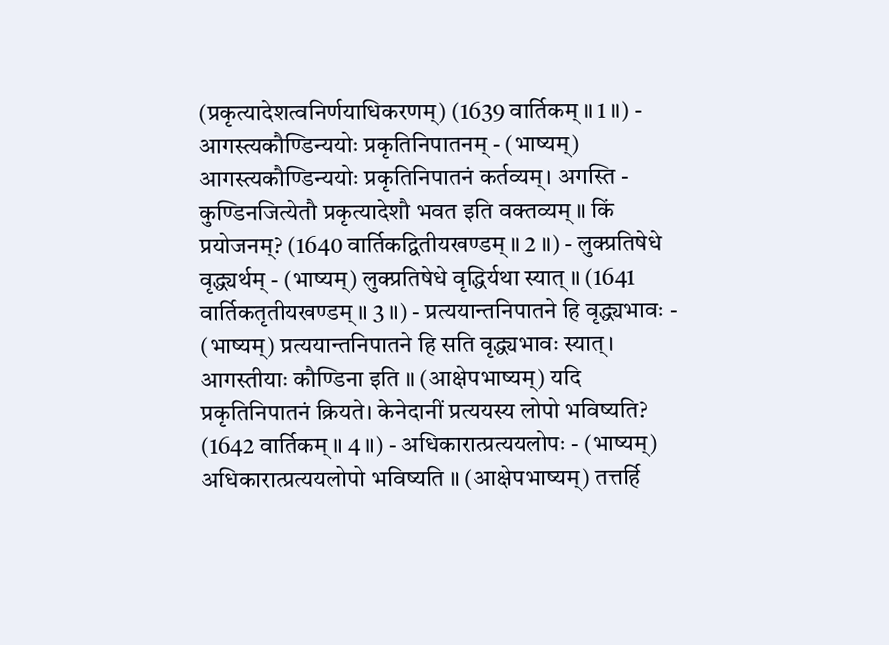(प्रकृत्यादेशत्वनिर्णयाधिकरणम्) (1639 वार्तिकम् ॥ 1 ॥) - आगस्त्यकौण्डिन्ययोः प्रकृतिनिपातनम् - (भाष्यम्) आगस्त्यकौण्डिन्ययोः प्रकृतिनिपातनं कर्तव्यम्। अगस्ति - कुण्डिनजित्येतौ प्रकृत्यादेशौ भवत इति वक्तव्यम् ॥ किं प्रयोजनम्? (1640 वार्तिकद्वितीयखण्डम् ॥ 2 ॥) - लुक्प्रतिषेधे वृद्ध्यर्थम् - (भाष्यम्) लुक्प्रतिषेधे वृद्धिर्यथा स्यात् ॥ (1641 वार्तिकतृतीयखण्डम् ॥ 3 ॥) - प्रत्ययान्तनिपातने हि वृद्ध्यभावः - (भाष्यम्) प्रत्ययान्तनिपातने हि सति वृद्ध्यभावः स्यात्। आगस्तीयाः कौण्डिना इति ॥ (आक्षेपभाष्यम्) यदि प्रकृतिनिपातनं क्रियते। केनेदानीं प्रत्ययस्य लोपो भविष्यति? (1642 वार्तिकम् ॥ 4 ॥) - अधिकारात्प्रत्ययलोपः - (भाष्यम्) अधिकारात्प्रत्ययलोपो भविष्यति ॥ (आक्षेपभाष्यम्) तत्तर्हि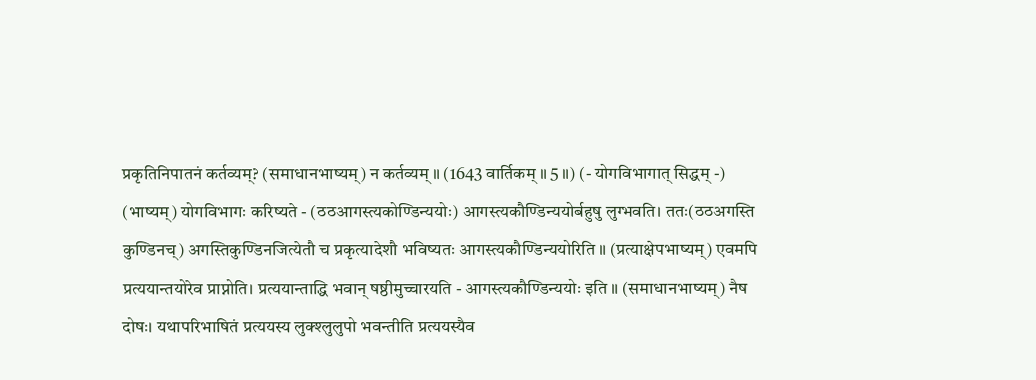प्रकृतिनिपातनं कर्तव्यम्? (समाधानभाष्यम्) न कर्तव्यम् ॥ (1643 वार्तिकम् ॥ 5 ॥) (- योगविभागात् सिद्धम् -) (भाष्यम्) योगविभागः करिष्यते - (ठठआगस्त्यकोण्डिन्ययोः) आगस्त्यकौण्डिन्ययोर्बहुषु लुग्भवति। ततः(ठठअगस्ति कुण्डिनच्) अगस्तिकुण्डिनजित्येतौ च प्रकृत्यादेशौ भविष्यतः आगस्त्यकौण्डिन्ययोरिति ॥ (प्रत्याक्षेपभाष्यम्) एवमपि प्रत्ययान्तयोरेव प्राप्नोति। प्रत्ययान्ताद्धि भवान् षष्ठीमुच्चारयति - आगस्त्यकौण्डिन्ययोः इति ॥ (समाधानभाष्यम्) नैष दोषः। यथापरिभाषितं प्रत्ययस्य लुक्श्लुलुपो भवन्तीति प्रत्ययस्यैव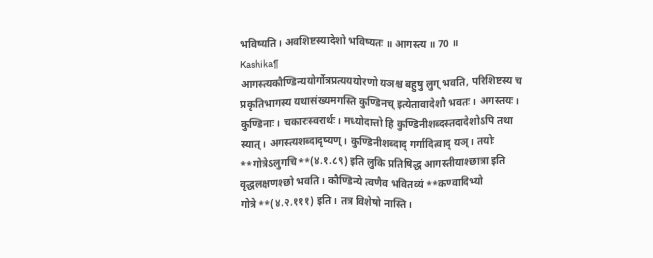भविष्यति। अवशिष्टस्यादेशो भविष्यतः ॥ आगस्त्य ॥ 70 ॥
Kashika¶
आगस्त्यकौण्डिन्ययोर्गोत्रप्रत्यययोरणो यञश्च बहुषु लुग् भवति, परिशिष्टस्य च प्रकृतिभागस्य यथासंख्यमगस्ति कुण्डिनच् इत्येतावादेशौ भवतः। अगस्तयः। कुण्डिनाः। चकारःस्वरार्थः। मध्योदात्तो हि कुण्डिनीशब्दस्तदादेशोऽपि तथा स्यात्। अगस्त्यशब्दादृष्यण्। कुण्डिनीशब्दाद् गर्गादित्वाद् यञ्। तयोः **गोत्रेऽलुगचि**(४.१.८९) इति लुकि प्रतिषिद्ध आगस्तीयाश्छात्रा इति वृद्धलक्षणश्छो भवति। कौण्डिन्ये त्वणैव भवितव्यं **कण्वादिभ्यो गोत्रे**(४.२.१११) इति। तत्र विशेषो नास्ति।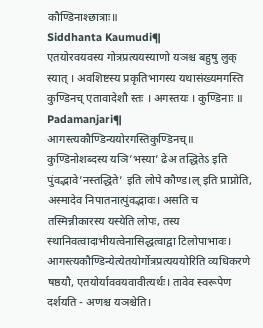कौण्डिनाश्छात्राः॥
Siddhanta Kaumudi¶
एतयोरवयवस्य गोत्रप्रत्ययस्याणो यञश्च बहुषु लुक् स्यात् । अवशिष्टस्य प्रकृतिभागस्य यथासंख्यमगस्ति कुण्डिनच् एतावादेशौ स्तः । अगस्तयः । कुण्डिनाः ॥
Padamanjari¶
आगस्त्यकौण्डिन्ययोरगस्तिकुण्डिनच्॥ कुण्डिनोशब्दस्य यञि’भस्या’ ढेअ तद्धितेऽ इति पुंवद्भावे’नस्तद्धिते’ इति लोपे कौण्ड।ल् इति प्राप्नोति, अस्मादेव निपातनात्पुंवद्भावः। असति च तस्मिन्नीकारस्य यस्येति लोपः, तस्य स्थानिवत्वादाभीयत्वेनासिद्धत्वाद्वा टिलोपाभावः। आगस्त्यकौण्डिन्येत्येतयोर्गोत्रप्रत्यययोरिति व्यधिकरणे षष्ठयौ, एतयोर्याववयवावीत्यर्थः। तावेव स्वरूपेण दर्शयति - अणश्च यञश्चेति।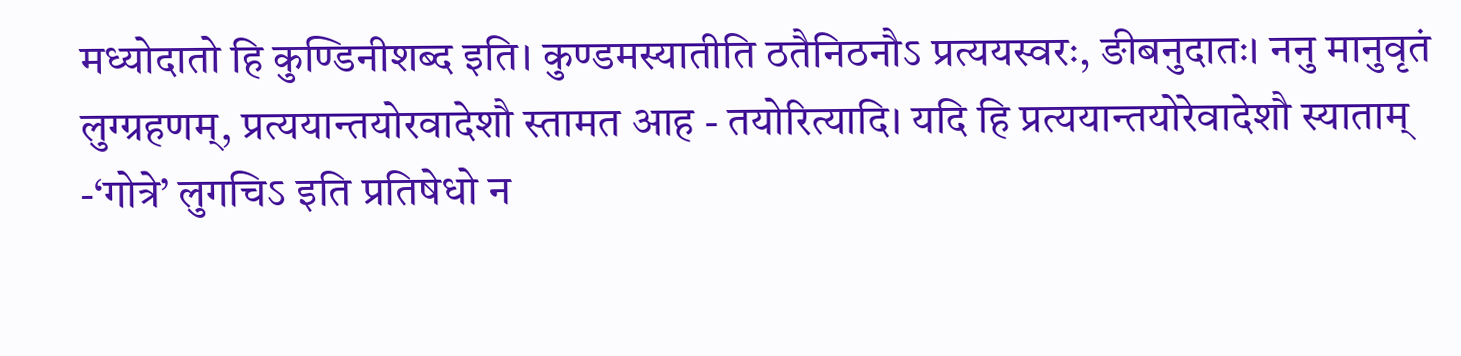मध्योदातो हि कुण्डिनीशब्द इति। कुण्डमस्यातीति ठतैनिठनौऽ प्रत्ययस्वरः, ङीबनुदातः। ननु मानुवृतं लुग्ग्रहणम्, प्रत्ययान्तयोरवादेशौ स्तामत आह - तयोरित्यादि। यदि हि प्रत्ययान्तयोरेवादेशौ स्याताम् -‘गोत्रे’ लुगचिऽ इति प्रतिषेधो न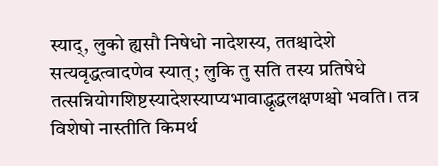स्याद्, लुको ह्यसौ निषेधो नादेशस्य, ततश्चादेशे सत्यवृद्धत्वादणेव स्यात्; लुकि तु सति तस्य प्रतिषेधे तत्सन्नियोगशिष्टस्यादेशस्याप्यभावाद्धृद्धलक्षणश्चो भवति। तत्र विशेषो नास्तीति किमर्थ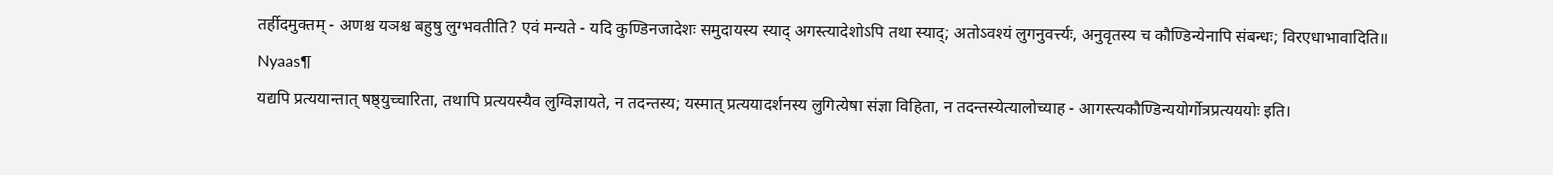तर्हीदमुक्तम् - अणश्च यञश्च बहुषु लुग्भवतीति? एवं मन्यते - यदि कुण्डिनजादेशः समुदायस्य स्याद् अगस्त्यादेशोऽपि तथा स्याद्; अतोऽवश्यं लुगनुवर्त्त्यः, अनुवृतस्य च कौण्डिन्येनापि संबन्धः; विरएधाभावादिति॥
Nyaas¶
यद्यपि प्रत्ययान्तात् षष्ठ्युच्चारिता, तथापि प्रत्ययस्यैव लुग्विज्ञायते, न तदन्तस्य; यस्मात् प्रत्ययादर्शनस्य लुगित्येषा संज्ञा विहिता, न तदन्तस्येत्यालोच्याह - आगस्त्यकौण्डिन्ययोर्गोत्रप्रत्यययोः इति।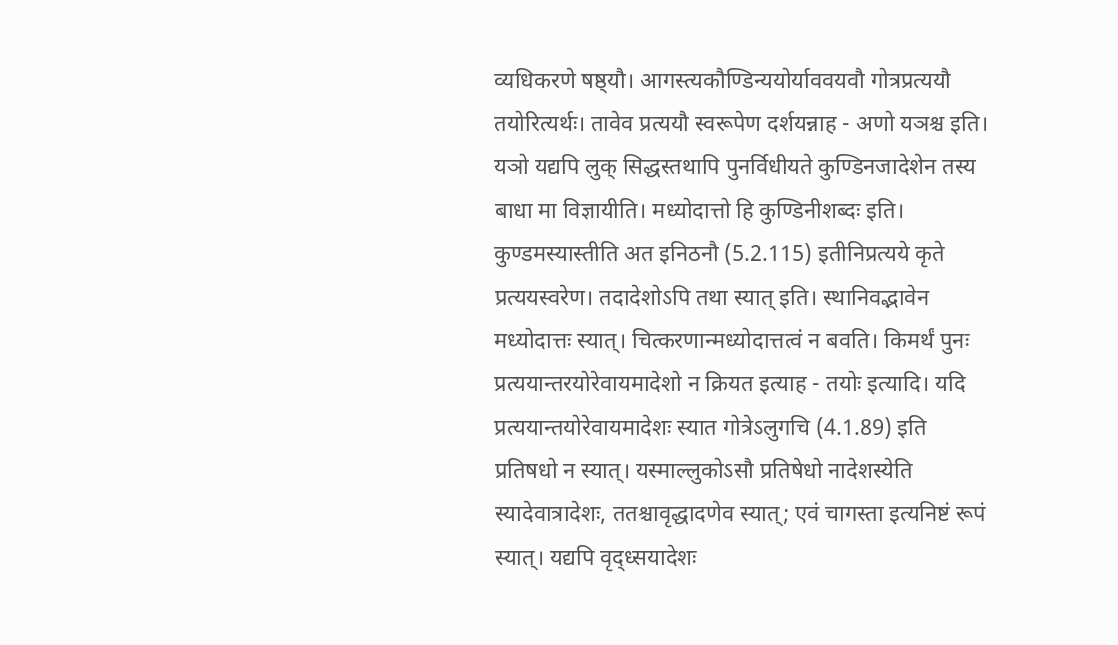व्यधिकरणे षष्ठ्यौ। आगस्त्यकौण्डिन्ययोर्याववयवौ गोत्रप्रत्ययौ तयोरित्यर्थः। तावेव प्रत्ययौ स्वरूपेण दर्शयन्नाह - अणो यञश्च इति। यञो यद्यपि लुक् सिद्धस्तथापि पुनर्विधीयते कुण्डिनजादेशेन तस्य बाधा मा विज्ञायीति। मध्योदात्तो हि कुण्डिनीशब्दः इति। कुण्डमस्यास्तीति अत इनिठनौ (5.2.115) इतीनिप्रत्यये कृते प्रत्ययस्वरेण। तदादेशोऽपि तथा स्यात् इति। स्थानिवद्भावेन मध्योदात्तः स्यात्। चित्करणान्मध्योदात्तत्वं न बवति। किमर्थं पुनः प्रत्ययान्तरयोरेवायमादेशो न क्रियत इत्याह - तयोः इत्यादि। यदि प्रत्ययान्तयोरेवायमादेशः स्यात गोत्रेऽलुगचि (4.1.89) इति प्रतिषधो न स्यात्। यस्माल्लुकोऽसौ प्रतिषेधो नादेशस्येति स्यादेवात्रादेशः, ततश्चावृद्धादणेव स्यात्; एवं चागस्ता इत्यनिष्टं रूपं स्यात्। यद्यपि वृद्ध्सयादेशः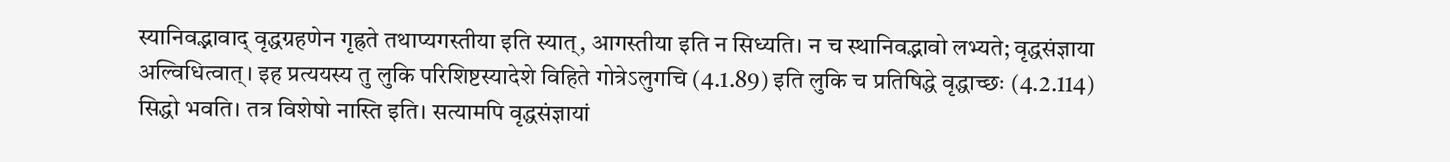स्यानिवद्भावाद् वृद्धग्रहणेन गृह्रते तथाप्यगस्तीया इति स्यात्, आगस्तीया इति न सिध्यति। न च स्थानिवद्भावो लभ्यते; वृद्धसंज्ञाया अल्विधित्वात्। इह प्रत्ययस्य तु लुकि परिशिष्टस्यादेशे विहिते गोत्रेऽलुगचि (4.1.89) इति लुकि च प्रतिषिद्धे वृद्धाच्छः (4.2.114) सिद्धो भवति। तत्र विशेषो नास्ति इति। सत्यामपि वृद्धसंज्ञायां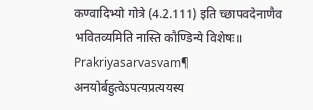कण्वादिभ्यो गोत्रे (4.2.111) इति च्छापवदेनाणैव भवितव्यमिति नास्ति कौण्डिन्ये विशेषः॥
Prakriyasarvasvam¶
अनयोर्बहुत्वेऽपत्यप्रत्ययस्य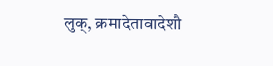लुक्, क्रमादेतावादेशौ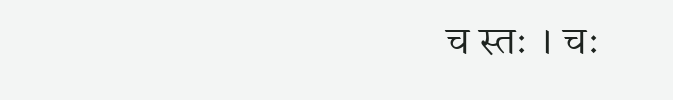च स्तः । चः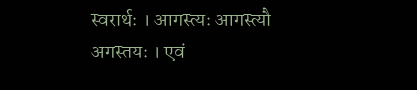स्वरार्थः । आगस्त्यः आगस्त्यौ अगस्तयः । एवं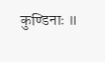कुण्डिनाः ॥